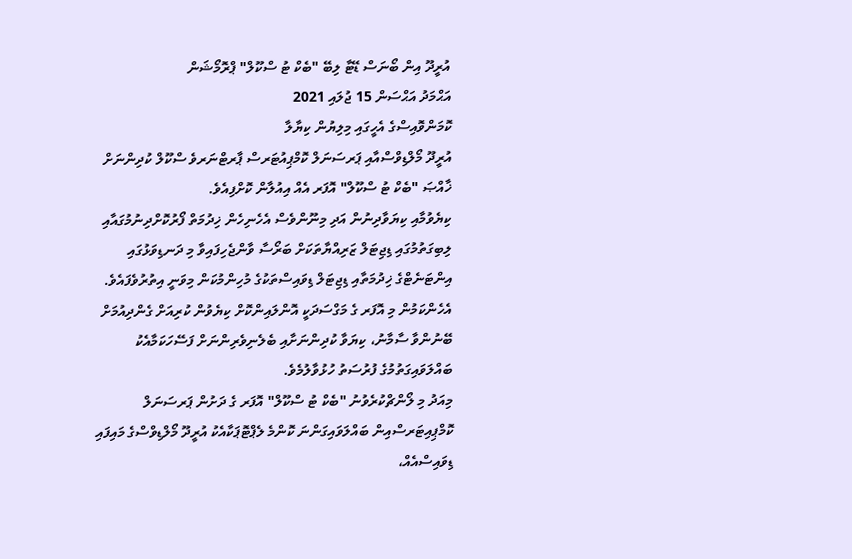އުރީދޫ އިން ބޯނަސް ޑޭޓާ ލިބޭ "ބެކް ޓު ސްކޫލް" ޕްރޮމޯޝަން
އަޙްމަދު އަޙްސަން 15 ޖުލައި 2021
ކޮމަންވޮއިސްގެ އެހީގައި މިލިޔުން ކިޔާލާ
އުރީދޫ މޯލްޑިވްސްއާއި ޕަރސަނަލް ކޮމްޕިއުޓަރސް ޕާރޓްނަރވެ ސްކޫލް ކުދިންނަށް ޚާއްޞަ "ބެކް ޓު ސްކޫލް" އޮފަރ އެއް އިއުލާން ކޮށްފިއެވެ.
ކިޔެވުމާއި ކިޔަވާދިނުން އަދި މިނޫންވެސް އެހެނިހެން ޚިދުމަތް ފޯރުކޮށްދިނުމުގައާއި ލިބިގަތުމުގައި ޑިޖިޓަލް ޒަރިއްޔާތަކަށް ބަރޯސާ ވާންޖެހިފައިވާ މި ދަނޑިވަޅުގައި އިންޓަނެޓްގެ ޚިދުމަތާއި ޑިޖިޓަލް ޑިވައިސްތަކުގެ މުހިންމުކަން މިވަނީ އިތުރުވެފައެވެ. އެހެންކަމުން މި އޮފަރ ގެ މަގްސަދަކީ އޮންލައިންކޮށް ކިޔެވުން ކުރިއަށް ގެންދިއުމަށް ބޭނުންވާ ސާމާނު، ކިޔަވާ ކުދިންނަށާއި ބެލެނިވެރިންނަށް ފަސޭހަކަމާއެކު ބައްލަވައިގަތުމުގެ ފުރުސަތު ހުޅުވާލުމެވެ.
މިއަދު މި ލޯންޗްކުރެވުނު "ބެކް ޓު ސްކޫލް" އޮފަރ ގެ ދަށުން ޕަރސަނަލް ކޮމްޕިއިޓަރސްއިން ބައްލަވައިގަންނަ ކޮންމެ ލެޕްޓޮޕަކާއެކު އުރީދޫ މޯލްޑިވްސްގެ މައިފައި ޑިވައިސްއެއް،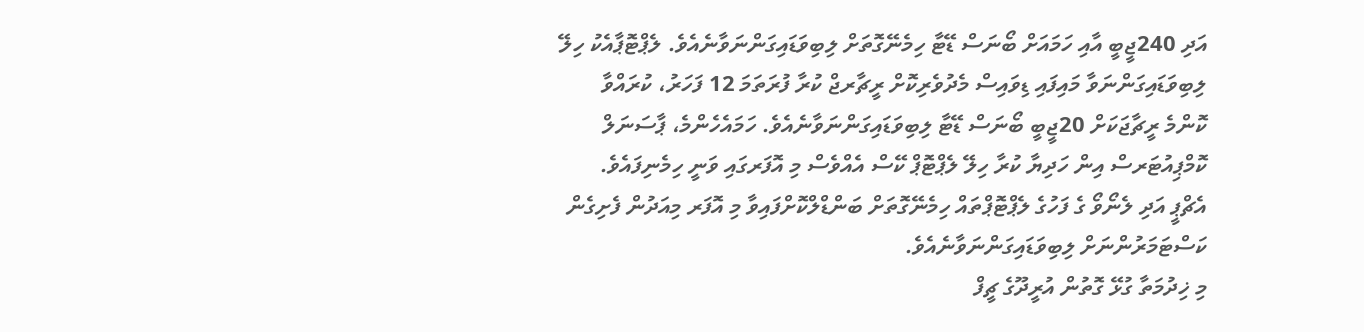އަދި 240ޖީބީ އާއި ހަމައަށް ބޯނަސް ޑޭޓާ ހިމެނޭގޮތަށް ލިބިވަޑައިގަންނަވާނެއެވެ. ލެޕްޓޮޕާއެކު ހިލޭ ލިބިވަޑައިގަންނަވާ މައިފައި ޑިވައިސް މެދުވެރިކޮށް ރީޗާރޖް ކުރާ ފުރަތަމަ 12 ފަހަރު، ކުރައްވާ ކޮންމެ ރީޗާޖަކަށް 20ޖީބީ ބޯނަސް ޑޭޓާ ލިބިވަޑައިގަންނަވާނެއެވެ. ހަމައެހެންމެ، ޕާސަނަލް ކޮމްޕިއުޓަރސް އިން ހަދިޔާ ކުރާ ހިލޭ ލެޕްޓޮޕް ކޭސް އެއްވެސް މި އޮފަރގައި ވަނީ ހިމެނިފައެވެ. އެޗްޕީ އަދި ލެނޯވޯ ގެ ފަހުގެ ލެޕްޓޮޕްތައް ހިމެނޭގޮތަށް ބަންޑްލްކޮށްފައިވާ މި އޮފަރ މިއަދުން ފެށިގެން ކަސްޓަމަރުންނަށް ލިބިވަޑައިގަންނަވާނެއެވެ.
މި ޚިދުމަތާ ގުޅޭ ގޮތުން އުރީދޫގެ ޗީފް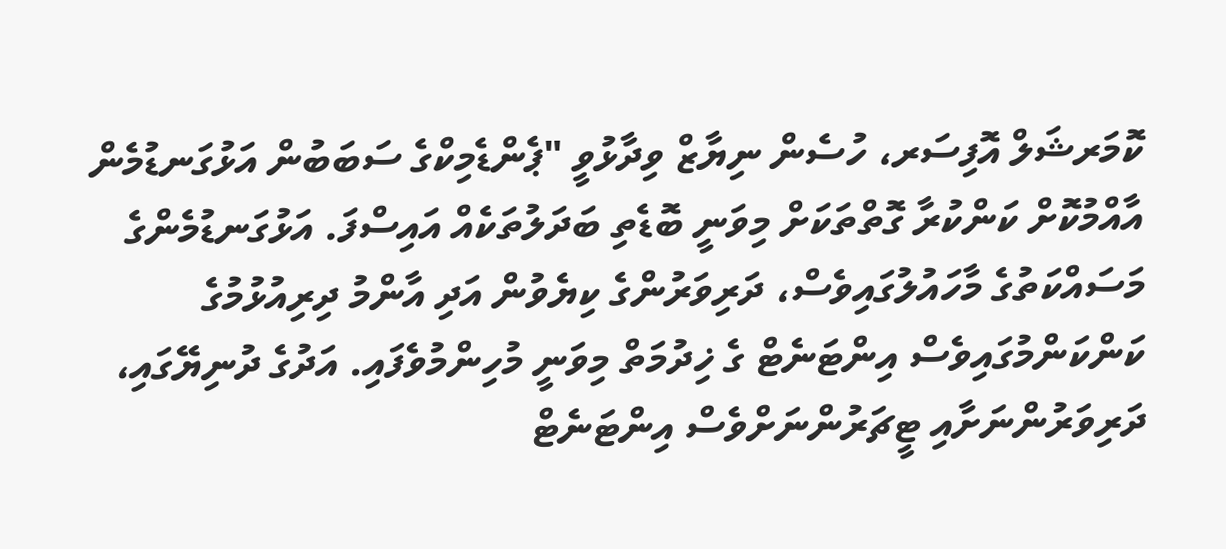ކޮމަރޝަލް އޮފިސަރ، ހުސެން ނިޔާޒް ވިދާޅުވީ "ޕެންޑެމިކްގެ ސަބަބުން އަޅުގަނޑުމެން އާއްމުކޮށް ކަންކުރާ ގޮތްތަކަށް މިވަނީ ބޮޑެތި ބަދަލުތަކެއް އައިސްފަ. އަޅުގަނޑުމެންގެ މަސައްކަތުގެ މާހައުލުގައިވެސް، ދަރިވަރުންގެ ކިޔެވުން އަދި އާންމު ދިރިއުޅުމުގެ ކަންކަންމުގައިވެސް އިންޓަނެޓް ގެ ޚިދުމަތް މިވަނީ މުހިންމުވެފައި. އަދުގެ ދުނިޔޭގައި، ދަރިވަރުންނަށާއި ޓީޗަރުންނަށްވެސް އިންޓަނެޓް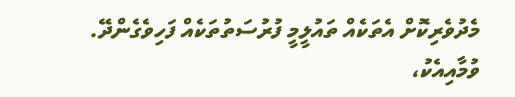މެދުވެރިކޮށް އެތަކެއް ތައުލީމީ ފުރުސަތުތަކެއް ފަހިވެގެންދޭ. ވުމާއިއެކު،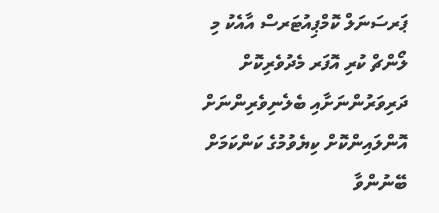ޕަރސަނަލް ކޮމްޕިއުޓަރސް އާއެކު މި ލޯންޗް ކުރި އޮފަރ މެދުވެރިކޮށް ދަރިވަރުންނަށާއި ބެލެނިވެރިންނަށް އޮންލައިންކޮށް ކިޔެވުމުގެ ކަންކަމަށް ބޭނުންވާ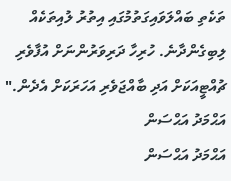ތަކެތި ބައްލަވައިގަތުމުގައި އިތުރު ލުއިތަކެއް ލިބިގެންދާނެ. ހުރިހާ ދަރިވަރުންނަށް އުފާވެރި ޗުއްޓީއަކަށް އަދި ބާއްޖަވެރި އަހަރަކަށް އެދެން."
އަޙްމަދު އަޙްސަން
އަޙްމަދު އަޙްސަން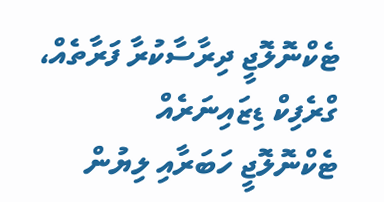ޓެކްނޮލޮޖީ ދިރާސާކުރާ ފަރާތެއް، ގްރެފިކް ޑިޒައިނަރެއް
ޓެކްނޮލޮޖީ ހަބަރާއި ލިޔުން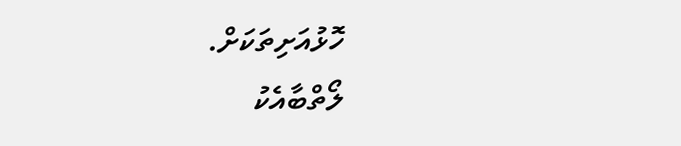ހޮޅުއަށިތަކަށް.
ލޯތްބާއެކު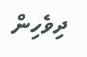ދިވެހިން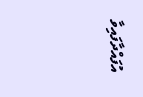އުފައްދާފައިވާ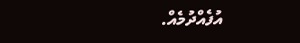އުފެއްދުމެއް.